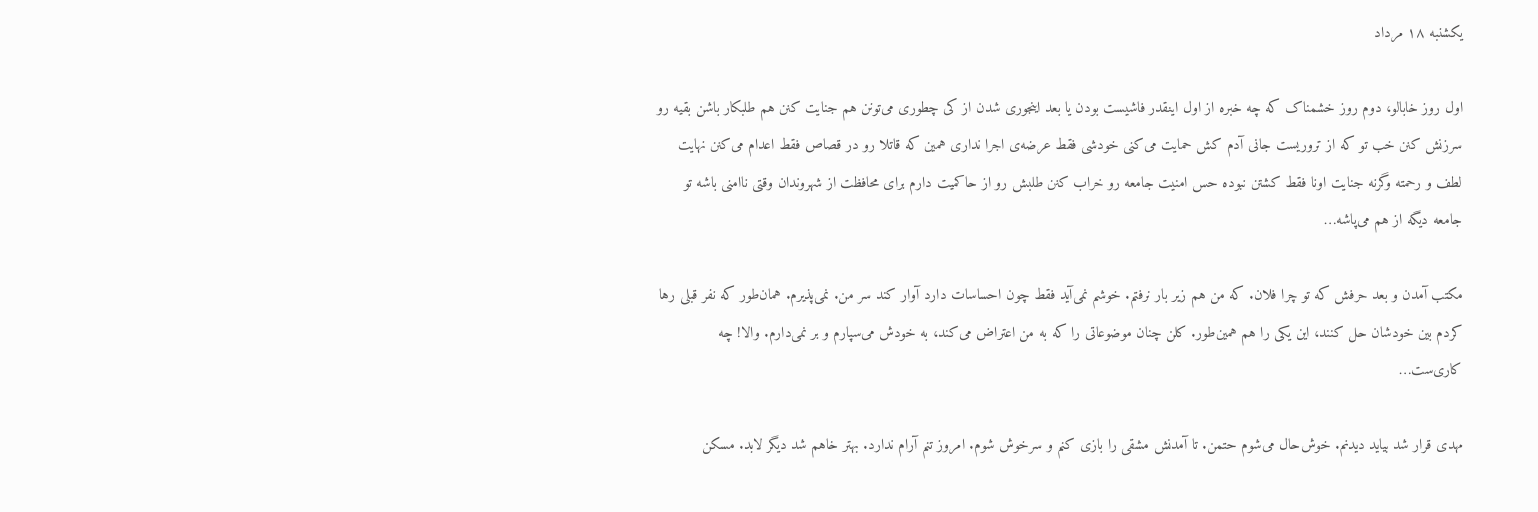یکشنبه ۱۸ مرداد

اول روز خابالو، دوم روز خشمناک که چه خبره از اول اینقدر فاشیست بودن یا بعد اینجوری شدن از کی چطوری می‌تونن هم جنایت کنن هم طلبکار باشن بقیه رو سرزنش کنن خب تو که از تروریست جانی آدم کش حمایت می‌کنی خودشی فقط عرضه‌ی اجرا نداری همین که قاتلا رو در قصاص فقط اعدام می‌کنن نهایت لطف و رحمته وگرنه جنایت اونا فقط کشتن نبوده حس امنیت جامعه رو خراب کنن طلبش رو از حاکمیت دارم برای محافظت از شهروندان وقتی ناامنی باشه تو جامعه دیگه از هم می‌پاشه…

مکتب آمدن و بعد حرفش که تو چرا فلان. که من هم زیر بار نرفتم. خوشم نمی‌آید فقط چون احساسات دارد آوار کند سر من. نمی‌پذیرم. همان‌طور که نفر قبلی رها کردم بین خودشان حل کنند، این یکی را هم همین‌طور. کلن چنان موضوعاتی را که به من اعتراض می‌کند، به خودش می‌سپارم و بر نمی‌دارم. والا! چه کاری‌ست…

مهدی قرار شد بیاید دیدنم. خوش‌حال می‌شوم حتمن. تا آمدنش مشقی را بازی کنم و سرخوش شوم. امروز تنم آرام ندارد. بهتر خاهم شد دیگر لابد. مسکن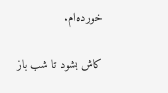خورده‌ام.

کاش بشود تا شب باز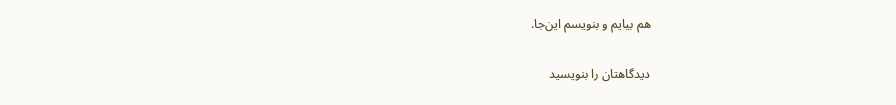هم بیایم و بنویسم این‌جا.

دیدگاهتان را بنویسید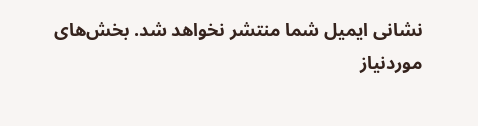نشانی ایمیل شما منتشر نخواهد شد. بخش‌های موردنیاز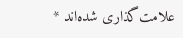علامت‌گذاری شده‌اند *